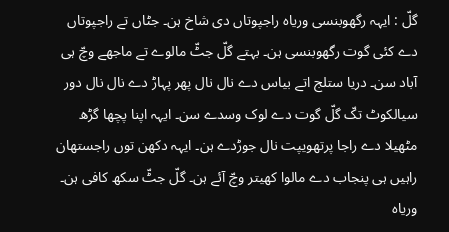گلّ : ایہہ رگھوبنسی وریاہ راجپوتاں دی شاخ ہن۔ جٹاں تے راجپوتاں دے کئی گوت رگھوبنسی ہن۔ بہتے گلّ جٹّ مالوے تے ماجھے وچّ ہی آباد سن۔ دریا ستلج اتے بیاس دے نال نال پھر پہاڑ دے نال نال دور سیالکوٹ تکّ گلّ گوت دے لوک وسدے سن۔ ایہہ اپنا پچھا گڑھ مٹھیلا دے راجا پرتھویپت نال جوڑدے ہن۔ ایہہ دکھن توں راجستھان راہیں ہی پنجاب دے مالوا کھیتر وچّ آئے ہن۔ گلّ جٹّ سکھ کافی ہن۔ وریاہ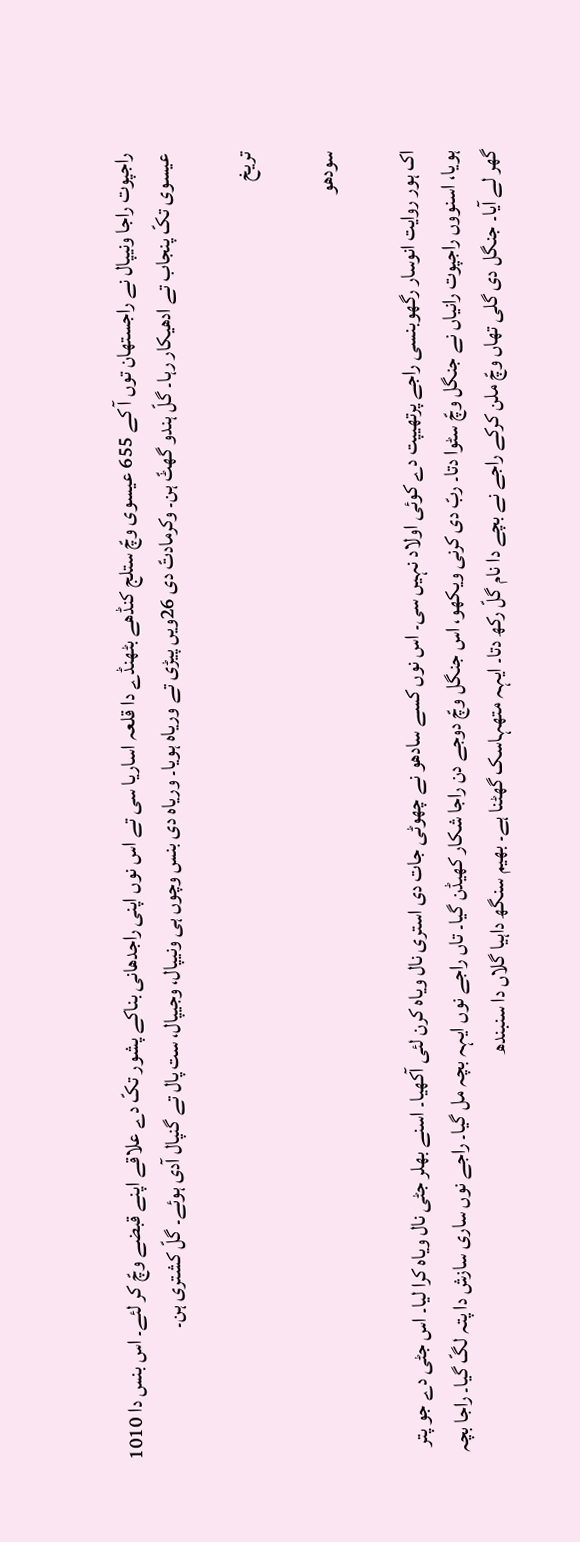راجپوت راجا ونیپال نے راجستھان توں آ کے 655 عیسوی وچّ ستلج کنڈھے بٹھنڈے دا قلعہ اساریا سی تے اس نوں اپنی راجدھانی بناکے پشور تکّ دے علاقے اپنے قبضے وچّ کر لئے۔ اس بنس دا 1010 عیسوی تکّ پنجاب تے ادھیکار رہا۔ گلّ ہندو گھٹّ ہن۔ وکرمادتّ دی 26ویں پیڑی تے وریاہ ہویا۔ وریاہ دی بنس وچوں ہی ونیپال، وجیپال، ست پال تے گنپال آدی ہوئے۔ گلّ کشتری ہن۔

تریخ

سودھو

اک ہور روایت انوسار رگھوبنسی راجے پرتھیپت دے کوئی اولاد نہیں سی۔ اس نوں کسے سادھو نے چھوٹی جات دی استری نال ویاہ کرن لئی آکھیا۔ اسنے بھلر جٹی نال ویاہ کرا لیا۔ اس جٹی دے جو پتر ہویا، اسنووں راجپوت رانیاں نے جنگل وچّ سٹوا دتا۔ ربّ دی کرنی ویکھو، اس جنگل وچّ دوجے دن راجا شکار کھیڈن گیا۔ تاں راجے نوں ایہہ بچہ مل گیا۔ راجے نوں ساری سازش دا پتہ لگّ گیا۔ راجا بچہ گھر لے آیا۔ جنگل دی گلی تھاں وچّ ملن کرکے راجے نے بچے دا نام گلّ رکھ دتا۔ ایہہ متھہاسک گھٹنا ہے۔ بھیم سنگھ داہیا گلاں دا سنبندھ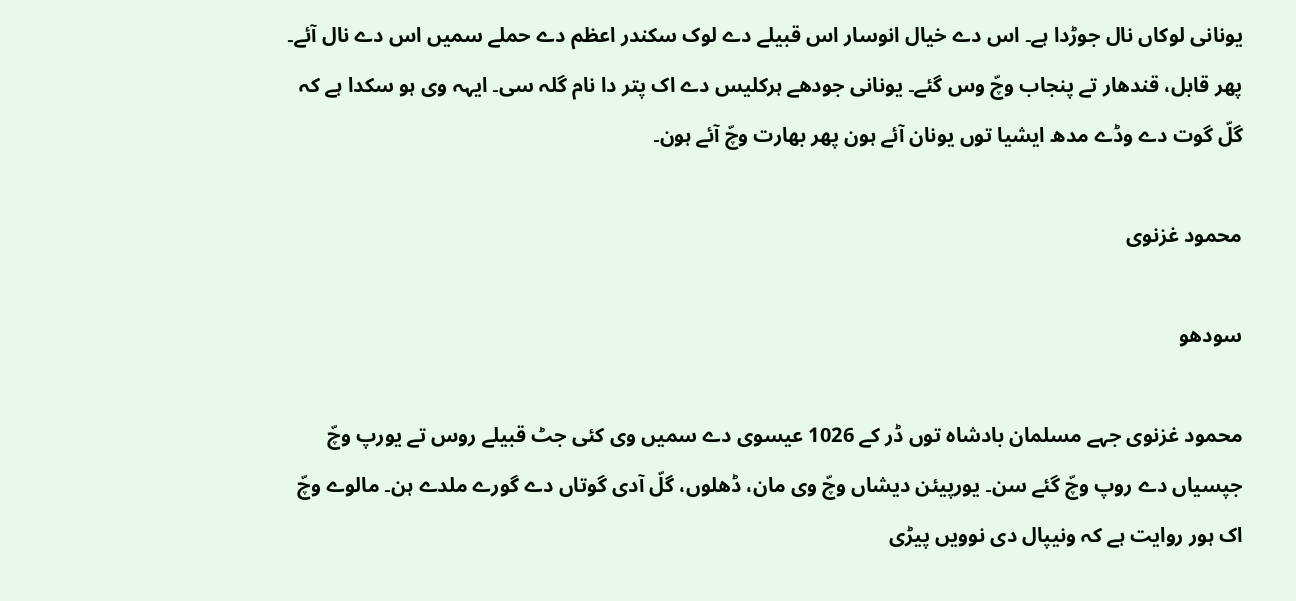یونانی لوکاں نال جوڑدا ہے۔ اس دے خیال انوسار اس قبیلے دے لوک سکندر اعظم دے حملے سمیں اس دے نال آئے۔ پھر قابل، قندھار تے پنجاب وچّ وس گئے۔ یونانی جودھے ہرکلیس دے اک پتر دا نام گلہ سی۔ ایہہ وی ہو سکدا ہے کہ گلّ گوت دے وڈے مدھ ایشیا توں یونان آئے ہون پھر بھارت وچّ آئے ہون۔

محمود غزنوی

سودھو

محمود غزنوی جہے مسلمان بادشاہ توں ڈر کے 1026 عیسوی دے سمیں وی کئی جٹ قبیلے روس تے یورپ وچّ جپسیاں دے روپ وچّ گئے سن۔ یورپیئن دیشاں وچّ وی مان، ڈھلوں، گلّ آدی گوتاں دے گورے ملدے ہن۔ مالوے وچّ اک ہور روایت ہے کہ ونیپال دی نوویں پیڑی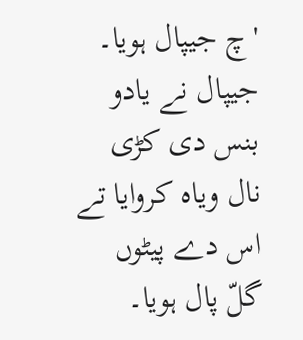'چ جیپال ہویا۔ جیپال نے یادو بنس دی کڑی نال ویاہ کروایا تے اس دے پیٹوں گلّ پال ہویا۔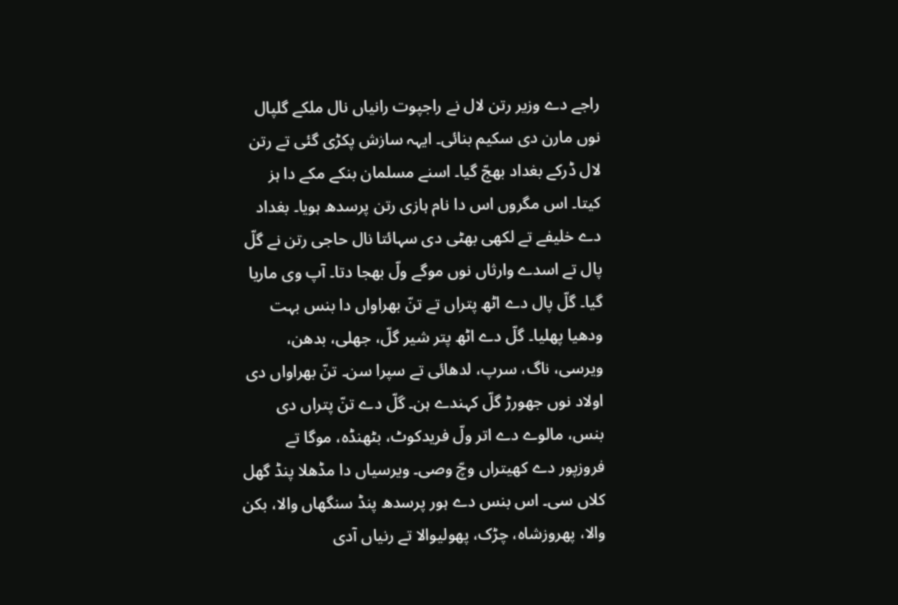راجے دے وزیر رتن لال نے راجپوت رانیاں نال ملکے گلپال نوں مارن دی سکیم بنائی۔ ایہہ سازش پکڑی گئی تے رتن لال ڈرکے بغداد بھجّ گیا۔ اسنے مسلمان بنکے مکے دا ہز کیتا۔ اس مگروں اس دا نام ہازی رتن پرسدھ ہویا۔ بغداد دے خلیفے تے لکھی بھٹی دی سہائتا نال حاجی رتن نے گلّ پال تے اسدے وارثاں نوں موگے ولّ بھجا دتا۔ آپ وی ماریا گیا۔ گلّ پال دے اٹھ پتراں تے تنّ بھراواں دا بنس بہت ودھیا پھلیا۔ گلّ دے اٹھ پتر شیر گلّ، جھلی، بدھن، ویرسی، ناگ، سرپ، لدھائی تے سپرا سن۔ تنّ بھراواں دی اولاد نوں جھورڑ گلّ کہندے ہن۔ گلّ دے تنّ پتراں دی بنس، مالوے دے اتر ولّ فریدکوٹ، بٹھنڈہ، موگا تے فروزپور دے کھیتراں وچّ وصی۔ ویرسیاں دا مڈھلا پنڈ گھل کلاں سی۔ اس بنس دے ہور پرسدھ پنڈ سنگھاں والا، بکن والا، پھروزشاہ، چڑک، پھولیوالا تے رنیاں آدی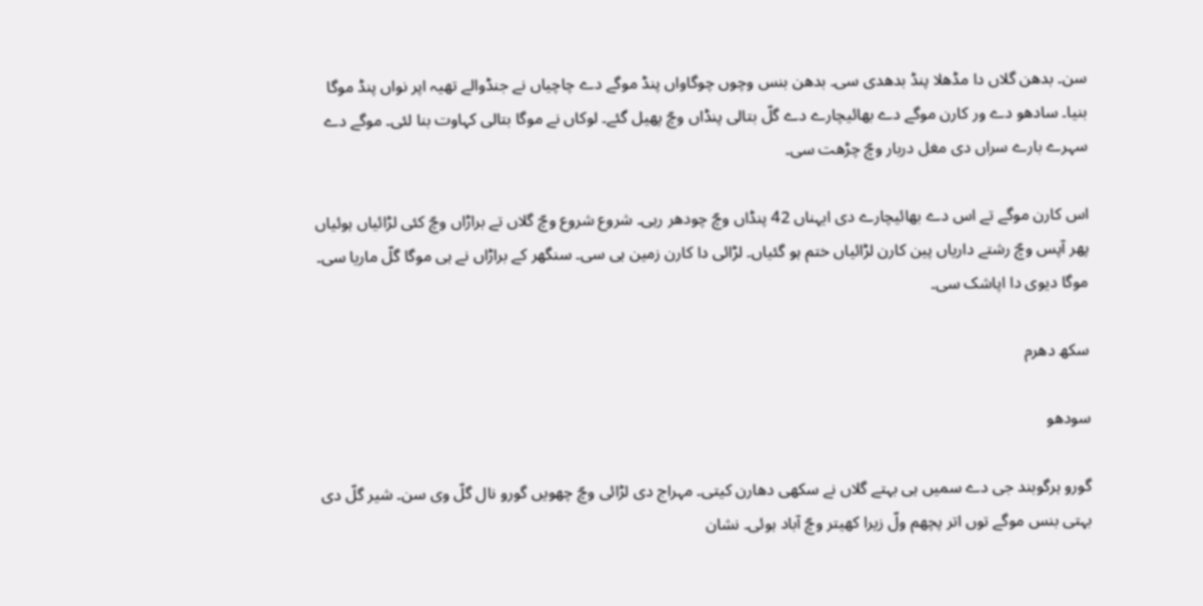سن۔ بدھن گلاں دا مڈھلا پنڈ بدھدی سی۔ بدھن بنس وچوں چوگاواں پنڈ موگے دے چاچیاں نے جنڈوالے تھیہ اپر نواں پنڈ موگا بنیا۔ سادھو دے ور کارن موگے دے بھائیچارے دے گلّ بتالی پنڈاں وچّ پھیل گئے۔ لوکاں نے موگا بتالی کہاوت بنا لئی۔ موگے دے سہرے بارے سراں دی مغل دربار وچّ چڑھت سی۔

اس کارن موگے تے اس دے بھائیچارے دی ایہناں 42 پنڈاں وچّ چودھر رہی۔ شروع شروع وچّ گلاں تے براڑاں وچّ کئی لڑائیاں ہوئیاں پھر آپس وچّ رشتے داریاں پین کارن لڑائیاں ختم ہو گئیاں۔ لڑائی دا کارن زمین ہی سی۔ سنگھر کے براڑاں نے ہی موگا گلّ ماریا سی۔ موگا دیوی دا اپاشک سی۔

سکھ دھرم

سودھو

گورو ہرگوبند جی دے سمیں ہی بہتے گلاں نے سکھی دھارن کیتی۔ مہراج دی لڑائی وچّ چھویں گورو نال گلّ وی سن۔ شیر گلّ دی بہتی بنس موگے توں اتر پچھم ولّ زیرا کھیتر وچّ آباد ہوئی۔ نشان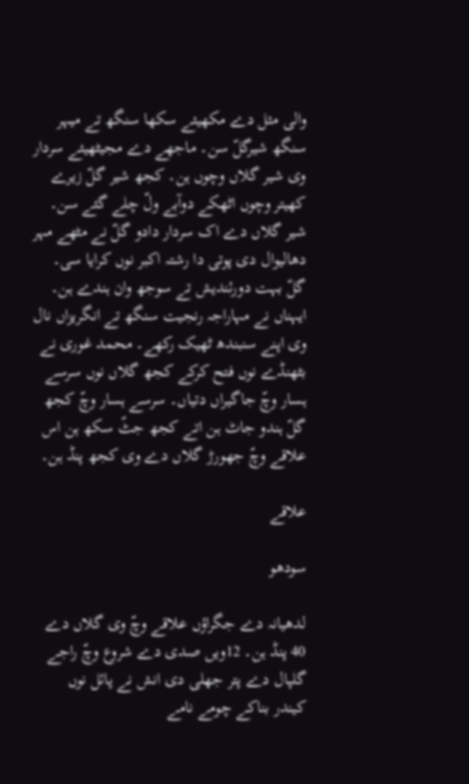والی مثل دے مکھیئے سکھا سنگھ تے میہر سنگھ شیرگلّ سن۔ ماجھے دے مجیٹھیئے سردار وی شیر گلاں وچوں ہن۔ کجھ شیر گلّ زیرے کھیتر وچوں اٹھکے دوآبے ولّ چلے گئے سن۔ شیر گلاں دے اک سردار دادو گلّ نے مٹھے مہر دھالیوال دی پوتی دا رشتہ اکبر نوں کرایا سی۔ گلّ بہت دورئندیش تے سوجھ وان ہندے ہن۔ ایہناں نے مہاراجہ رنجیت سنگھ تے انگریزاں نال وی اپنے سنبندھ ٹھیک رکھے۔ محمد غوری نے بٹھنڈے نوں فتح کرکے کجھ گلاں نوں سرسے ہسار وچّ جاگیراں دتیاں۔ سرسے ہسار وچّ کجھ گلّ ہندو جاٹ ہن اتے کجھ جٹّ سکھ ہن اس علاقے وچّ جھورڑ گلاں دے وی کجھ پنڈ ہن۔

علاقے

سودھو

لدھیانہ دے جگراؤں علاقے وچّ وی گلاں دے 40 پنڈ ہن۔ 12ویں صدی دے شروع وچّ راجے گلپال دے پتر جھلی دی انش نے پائل نوں کیندر بناکے چومے نامے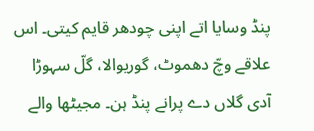پنڈ وسایا اتے اپنی چودھر قایم کیتی۔ اس علاقے وچّ دھموٹ، گوریوالا، گلّ سہوڑا آدی گلاں دے پرانے پنڈ ہن۔ مجیٹھا والے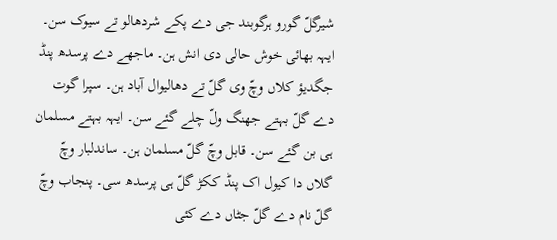شیرگلّ گورو ہرگوبند جی دے پکے شردھالو تے سیوک سن۔ ایہہ بھائی خوش حالی دی انش ہن۔ ماجھے دے پرسدھ پنڈ جگدیؤ کلاں وچّ وی گلّ تے دھالیوال آباد ہن۔ سپرا گوت دے گلّ بہتے جھنگ ولّ چلے گئے سن۔ ایہہ بہتے مسلمان ہی بن گئے سن۔ قابل وچّ گلّ مسلمان ہن۔ ساندلبار وچّ گلاں دا کیول اک پنڈ ککڑ گلّ ہی پرسدھ سی۔ پنجاب وچّ گلّ نام دے گلّ جٹاں دے کئی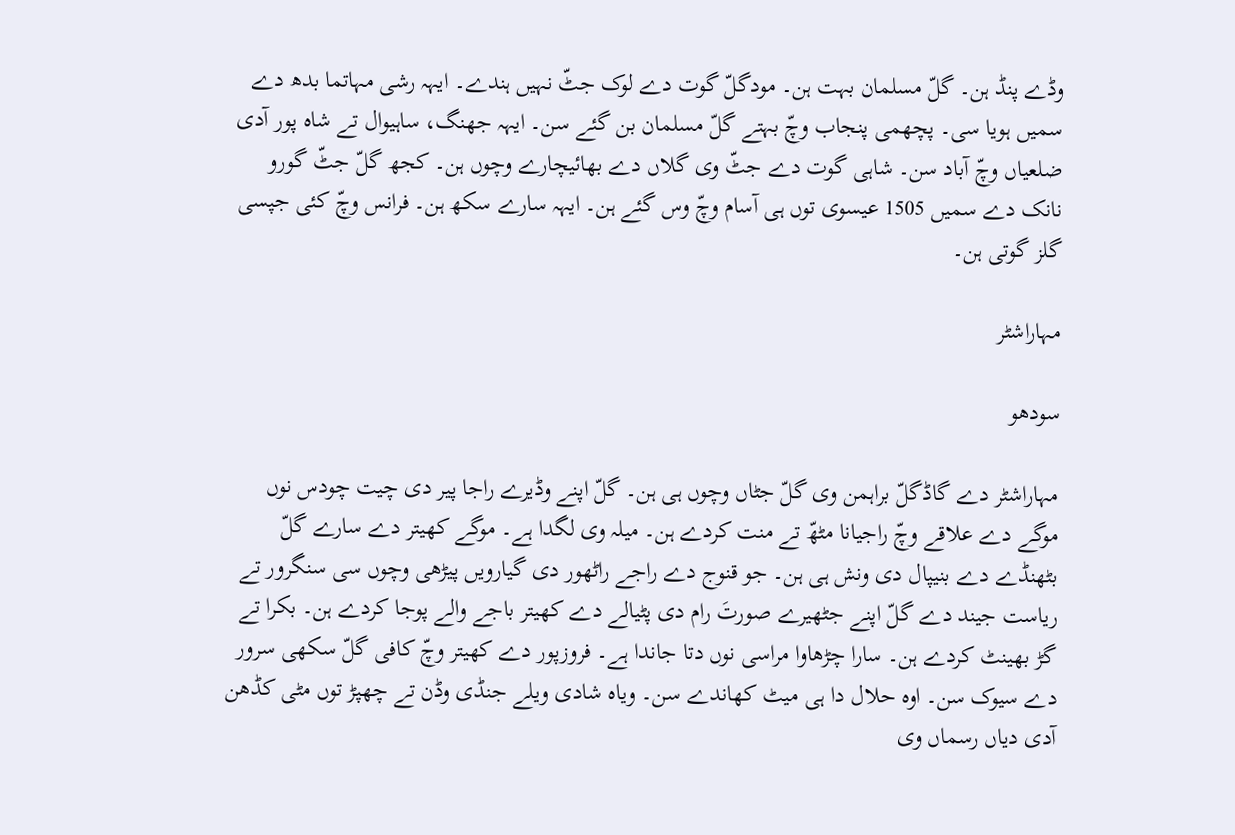وڈے پنڈ ہن۔ گلّ مسلمان بہت ہن۔ مودگلّ گوت دے لوک جٹّ نہیں ہندے۔ ایہہ رشی مہاتما بدھ دے سمیں ہویا سی۔ پچھمی پنجاب وچّ بہتے گلّ مسلمان بن گئے سن۔ ایہہ جھنگ، ساہیوال تے شاہ پور آدی ضلعیاں وچّ آباد سن۔ شاہی گوت دے جٹّ وی گلاں دے بھائیچارے وچوں ہن۔ کجھ گلّ جٹّ گورو نانک دے سمیں 1505 عیسوی توں ہی آسام وچّ وس گئے ہن۔ ایہہ سارے سکھ ہن۔ فرانس وچّ کئی جپسی گلز گوتی ہن۔

مہاراشٹر

سودھو

مہاراشٹر دے گاڈگلّ براہمن وی گلّ جٹاں وچوں ہی ہن۔ گلّ اپنے وڈیرے راجا پیر دی چیت چودس نوں موگے دے علاقے وچّ راجیانا مٹھّ تے منت کردے ہن۔ میلہ وی لگدا ہے۔ موگے کھیتر دے سارے گلّ بٹھنڈے دے بنیپال دی ونش ہی ہن۔ جو قنوج دے راجے راٹھور دی گیارویں پیڑھی وچوں سی سنگرور تے ریاست جیند دے گلّ اپنے جٹھیرے صورتَ رام دی پٹیالے دے کھیتر باجے والے پوجا کردے ہن۔ بکرا تے گڑ بھینٹ کردے ہن۔ سارا چڑھاوا مراسی نوں دتا جاندا ہے۔ فروزپور دے کھیتر وچّ کافی گلّ سکھی سرور دے سیوک سن۔ اوہ حلال دا ہی میٹ کھاندے سن۔ ویاہ شادی ویلے جنڈی وڈن تے چھپڑ توں مٹی کڈھن آدی دیاں رسماں وی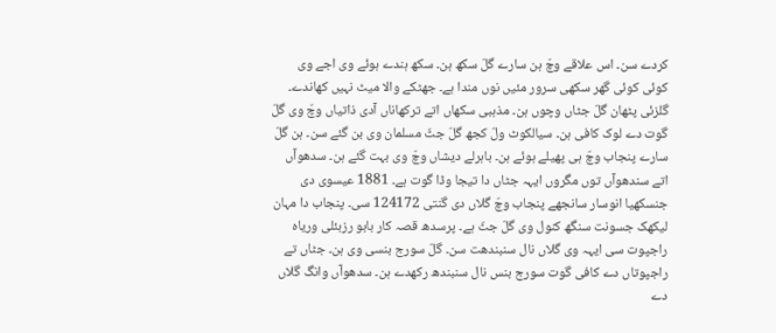کردے سن۔ اس علاقے وچّ ہن سارے گلّ سکھ ہن۔ سکھ ہندے ہوئے وی اجے وی کوئی کوئی گھر سکھی سرور مئیں نوں مندا ہے۔ جھٹکے والا میٹ نہیں کھاندے۔ گلزئی پٹھان گلّ جٹاں وچوں ہن۔ مذہبی سکھاں اتے ترکھاناں آدی ذاتیاں وچّ وی گلّ گوت دے لوک کافی ہن۔ سیالکوٹ ولّ کجھ گلّ جٹّ مسلمان وی بن گئے سن۔ ہن گلّ سارے پنجاب وچّ ہی پھیلے ہوئے ہن۔ باہرلے دیشاں وچّ وی بہت گئے ہن۔ سدھوآں اتے سندھوآں توں مگروں ایہہ جٹاں دا تیجا وڈا گوت ہے۔ 1881 عیسوی دی جنسکھیا انوسار سانجھے پنجاب وچّ گلاں دی گنتی 124172 سی۔ پنجاب دا مہان لیکھک جسونت سنگھ کنول وی گلّ جٹّ ہے۔ پرسدھ قصہ کار بابو رزبئلی وریاہ راجپوت سی ایہہ وی گلاں نال سنبندھت سن۔ گلّ سورج بنسی وی ہن۔ جٹاں تے راجپوتاں دے کافی گوت سورج بنس نال سنبندھ رکھدے ہن۔ سدھوآں وانگ گلاں دے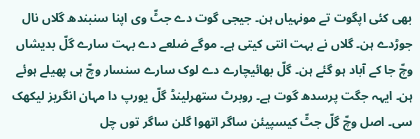بھی کئی اپگوت تے مونہیاں ہن۔ جیجی گوت دے جٹّ وی اپنا سنبندھ گلاں نال جوڑدے ہن۔ گلاں نے بہت انتی کیتی ہے۔ موگے ضلعے دے بہت سارے گلّ بدیشاں وچّ جا کے آباد ہو گئے ہن۔ گلّ بھائیچارے دے لوک سارے سنسار وچّ ہی پھیلے ہوئے ہن۔ ایہہ جگت پرسدھ گوت ہے۔ روبرٹ ستھرلینڈ گلّ یورپ دا مہان انگریز لیکھک سی۔ اصل وچّ گلّ جٹّ کیسپیئن ساگر اتھوا گلن ساگر توں چل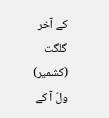کے آخر گلگت (کشمیر) ولّ آ کے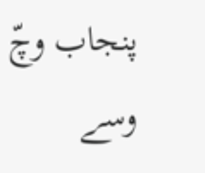پنجاب وچّ وسے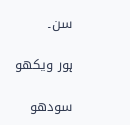سن۔

ہور ویکھو

سودھو